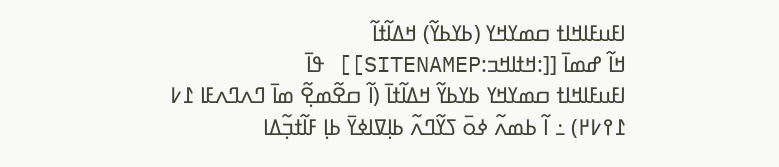ߊߓߎߓߊߞߊߙ ߛߘߌߞߌ (ߕߌߕߌ߬) ߞߡߊ߬ߙߊ߬
ߞߊ߬ ߝߘߊ߫ [[:ߞߙߊߞߏ:SITENAMEP]] ߟߊ߫
ߊߓߎߓߊߞߊߙ ߛߘߌߞߌ ߕߌߕߌ߬ ߞߡߊ߬ߙߊ߫ (ߊ߬ ߛߐ߬ߘߐ߲߬ ߘߊ߫ ߣߍߣߍߓߊ ߁߇ ߁߉߇߂) ߸ ߊ߬ ߕߘߍ߬ ߦߋ߫ ߖߌ߬ߣߍ߬ ߕߊ߲ߜߊߦߌ߫ ߕߊ߲ ߓߊ߬ߙߏ߲߬ߡߊ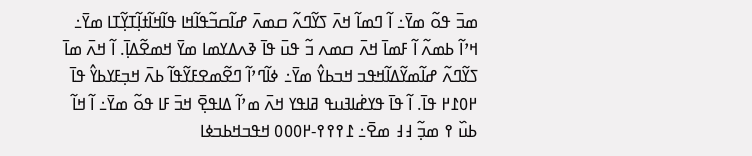ߘߏ߫ ߟߋ߬ ߘߌ߫߸ ߊ߬ ߣߘߊ߬ ߞߍ߫ ߖߌ߬ߣߍ߬ ߛߘߍ߫ ߝߊ߬ߛߏ߬ߟߊ߬ߞߊ ߟߊ߬ߞߊ߬ߙߊ߲߬ߠߌ߲߬ߠߊ ߘߌ߫߸ ߞߴߊ߬ ߕߘߍ߬ ߊ߬ ߓߘߊ߫ ߞߍ߫ ߛߘߍ ߏ߬ ߟߎ߫ ߟߊ߫ ߢߍߡߌߘߊ ߘߌ߫ ߞߘߐ߬ߡߊ߲߫. ߊ߬ ߞߍ߫ ߘߊ߫ ߖߌ߬ߣߍ߬ ߝߊ߬ߘߌ߬ߡߊ߬ߞߟߏ ߞߏߕߌ߮ ߘߌ߫߸ ߦߊ߬ߣߴߊ߬ ߣߐ߬ߘߐߓߌ߬ߟߊ߬ ߕߍ߫ ߞߏ߲ߓߌߕߌ߮ ߟߊ߫ ߂߀߁߂ ߟߊ߫. ߊ߬ ߟߊ߫ ߟߌߝ߭ߊߔߎߟ ߥߊߟߌ ߞߍ߫ ߘߴߊ߬ ߡߊߟߐ߲߫ ߞߏ߫ ߓߊ ߟߋ߬ ߘߌ߫߸ ߊ߬ ߞߊ߬ ߕߎ߰ ߉ ߘߏ߲߬ ߃߃ ߘߐ߫߸ ߁߉߉߉-߂߀߀߀ ߞߟߏߞߕߏߦߊ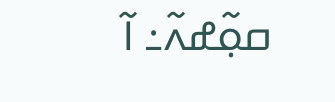ߛߋ߲߬ߝߍ߬߸ ߊ߬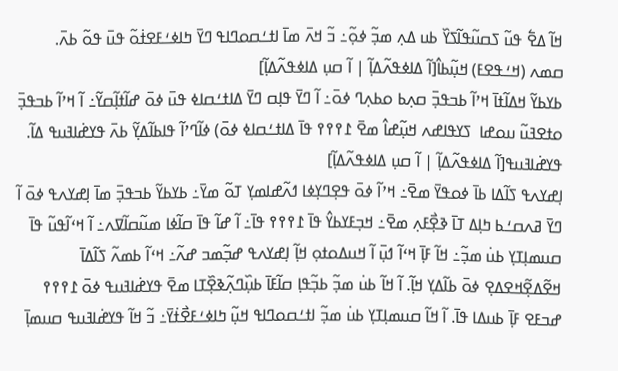ߞߊ߬ ߡߐ߱ ߟߎ߬ ߖߛߎ߬ߟߊ߬ߖߌ߰ ߕߎ ߡߍ߲ ߘߏ߲߬ ߦߋ߲߬߸ ߏ߬ ߞߍ߫ ߘߊ߫ ߊߙߑߛߋߣߊߟ ߣߌ߫ ߤߊߦߑߓߐߙ߭ߋ߬ ߟߎ߫ ߟߋ߬ ߕߍ߫.
ߛߘߍ (ߞߑߟߐߓ) ߞߎ߲߬ߕߊ߮[ߊ߬ ߡߊߦߟߍ߬ߡߊ߲߬ | ߊ߬ ߛߎ߲ ߡߊߦߟߍ߬ߡߊ߲߬]
ߕߌߕߌ߬ ߞߡߊ߬ߙߊ߫ ߞߴߊ߬ ߕߏߟߏ߲߫ ߛߍ߲ߕ ߋߕߍ߲ߣ ߦߋ߫߸ ߊ߬ ߣߌ߫ ߟߊ߲ߛ ߣߌ߫ ߡߊߙߑߛߊߦ ߟߎ߫ ߦߋ߫ ߝߊ߬ߙߊ߲߬ߛߌ߬߸ ߊ߬ ߞߴߊ߬ ߕߏߟߏ߲߫ ߋߙߐߔߎ߬ ߎߋߝߊ  ߖߌߟߊߝߍ ߞߎ߲߬ߝߊ߮ ߘߐ߫ ߁߉߉߉ ߟߊ߫ ߡߊߙߑߛߊߦ ߦߋ߫) ߦߊ߬ߣߴߊ߬ ߟߊߕߊ߬ߡߌ߲߬ ߕߍ߫ ߟߌߝ߭ߊߔߎߟ ߡߊ߬.
ߟߌߝ߭ߊߔߎߟ[ߊ߬ ߡߊߦߟߍ߬ߡߊ߲߬ | ߊ߬ ߛߎ߲ ߡߊߦߟߍ߬ߡߊ߲߬]
ߊ߲ߝߌߍߟ ߖߊ߬ߡߊ ߕߊ߫ ߦߋߟߌ߫ ߘߐ߫߸ ߞߴߊ߬ ߦߋ߫ ߟߐ߲ߣߌ߲ߦߊ ߗߍ߬ߝߊߘߌ߲ ߠߋ߬ ߘߌ߫߸ ߕߌߕߌ߬ ߕߏߟߏ߲߫ ߘߊ߫ ߊ߲ߝߌߍߟ ߦߋ߫ ߊ߬ ߣߌ߫ ߥߍߛߑߕ ߤߊ߲ߡ ߠߊ߫ ߢߐ߲߯ߓߍ߲ ߘߐ߫߸ ߞߏ߲ߓߌߕߌ߮ ߟߊ߫ ߁߉߉߉ ߟߊ߫߸ ߊ߬ ߝߊ߬ ߟߊ߫ ߛߊ߬ߦߊ ߘߎ߬ߛߊ߬ߜߍ߸ ߊ߬ ߞߵߊ߬ߟߎ߬ ߟߊ߫ ߛߎߘߊ߲ߠߌ߲ ߕߎ߭ ߘߏ߲߬߸ ߞߊ߬ ߓߊ߲߫ ߞߵߊ߬ ߗߎ߲߫ ߊ߬ ߞߎߡߋߙߋ߲ ߞߊ߲߬ ߊ߲ߝߌߍߟ ߝߏ߲߬ߘߏ ߝߍ߬߸ ߞߵߊ߬ ߕߘߍ߬ ߖߊ߬ߡߊ߫ ߞߐ߬ߡߐ߲߬ߞߐߡߐ߲ ߦߋ߫ ߕߊ߬ߡߌ߲ ߞߊ߲߬. ߊ߬ ߞߊ߬ ߕߎ߭ ߘߏ߲߬ ߕߏ߲߬ߟߊ߲ ߛߊ߬ߓߊ߫ ߕߎ߲߰ߣߍ߲߬ߢߐ߲߰ߠߊ ߘߐ߫ ߟߌߝ߭ߊߔߎߟ ߦߋ߫ ߁߉߉߉ ߝߏߓߐ ߓߊ߲߫ ߕߎߡߊ ߟߊ߫. ߊ߬ ߞߊ߬ ߛߎߘߊ߲ߠߌ߲ ߕߎ߭ ߘߏ߲߬ ߊߙߑߛߋߣߊߟ ߞߎ߲߬ ߤߊߦߑߓߐ߯ߙ߭ߌ߫߸ ߏ߬ ߞߊ߬ ߟߌߝ߭ߊߔߎߟ ߛߎߘߊ߲߫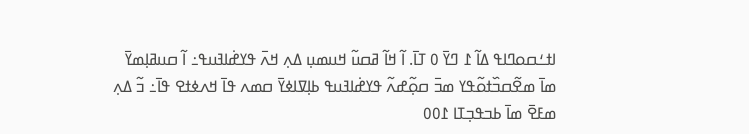ߊߙߑߛߋߣߊߟ ߡߊ߬ ߁ ߣߌ߫ ߀ ߠߊ߫. ߊ߬ ߞߊ߬ ߥߛߎ߬ ߞߎߘߎ߲ ߡߍ߲ ߞߍ߫ ߟߌߝ߭ߊߔߎߟ߸ ߊ߬ ߛߎߥߊ߲ߘߌ߫ ߘߊ߫ ߘߐ߬ߛߏ߰ߙߋ߬ߟߌ ߘߏ߫ ߛߋ߲߬ߝߍ߬ ߟߌߝ߭ߊߔߎߟ ߕߊ߲ߜߊߦߌ߫ ߛߘߍ ߟߊ߫ ߞߍߦߙߐ ߟߊ߫߸ ߏ߬ ߡߍ߲ ߘߓߐ߫ ߘߊ߫ ߕߏߟߏ߲ߠߊ ߁߀߀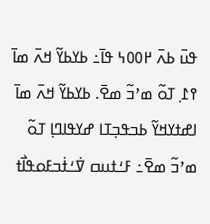ߟߎ߫ ߕߍ߫ ߂߀߀߆ ߟߊ߫߸ ߕߌߕߌ߬ ߞߍ߫ ߘߊ߫ ߉߁߲ ߠߋ߬ ߘߴߏ߬ ߘߐ߫. ߕߌߕߌ߬ ߞߍ߫ ߘߊ߫ ߊߝߙߌߞߌ߬ ߕߏߟߏ߲ߠߊ ߝߌߟߊߣߊ߲ ߠߋ߬ ߘߴߏ߬ ߘߐ߫߸ ߓߑߙߎߛ ߜ߭ߑߙ߭ߏߓߋߟߊ߯ߙ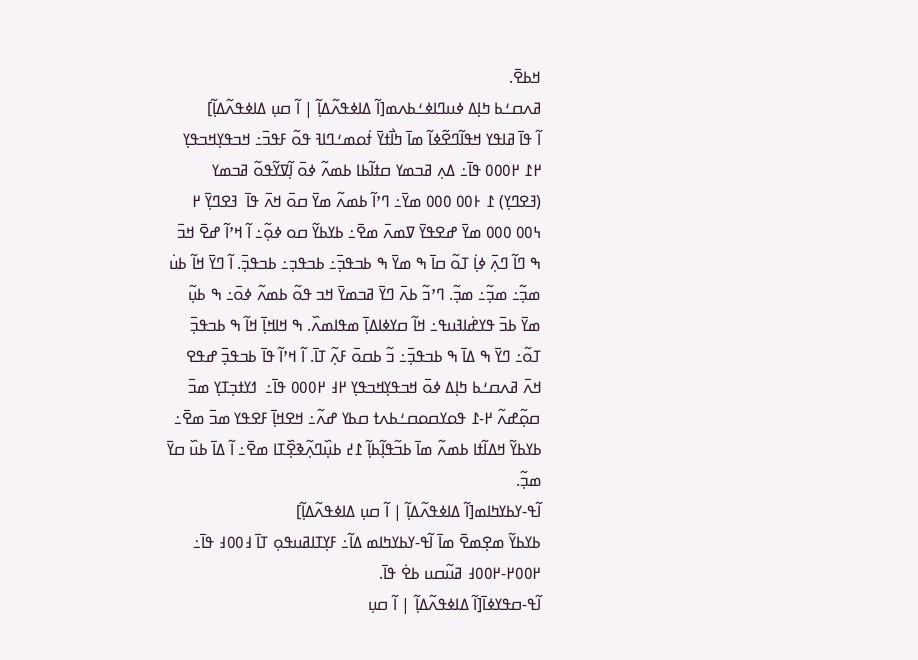ߞߕߐ߫.
ߥߍߛߑߕ ߤߊ߲ߡ ߦߎߣߊߦߑߕߍߘ[ߊ߬ ߡߊߦߟߍ߬ߡߊ߲߬ | ߊ߬ ߛߎ߲ ߡߊߦߟߍ߬ߡߊ߲߬]
ߊ߬ ߟߊ߫ ߥߊߟߌ ߞߟߊ߬ߣߐ߬ߦߊ߬ ߘߊ߫ ߤߊ߯ߙߌ߫ ߙ߭ߋߘߑߣߊߔ ߟߋ߬ ߓߟߏ߫߸ ߞߏߟߌ߲ߞߏߟߌ߲ ߂߁ ߂߀߀߀ ߟߊ߫߸ ߡߍ߲ ߥߏߘߌ ߛߙߊ߬ߕߊ ߕߘߍ߬ ߦߋ߫ ߊ߲߬ߜߌ߬ߟߋ߬ ߥߏߘߌ (ߔߐߣߌ߲) ߁ ߅߀߀ ߀߀߀ ߘߌ߫߸ ߣߴߊ߬ ߕߘߍ߬ ߘߌ߫ ߛߋ߫ ߞߍ߫ ߟߊ߫  ߔߐߣߌ߲߫ ߂ ߆߀߀ ߀߀߀ ߘߌ߫ ߝߐߟߌ߫ ߜߘߍ߫ ߘߐ߫߸ ߕߌߕߌ߬ ߛߋ ߦߋ߲߬߸ ߊ߬ ߞߴߊ߬ ߝߐ߫ ߞߏ߫ ߒ ߣߊ߬ ߣߍ߲߫ ߦߊ߲߭ ߠߋ߬ ߛߊ߫ ߒ ߘߌ߫ ߒ ߕߏߟߏ߲߫߸ ߕߏߟߏ߲߸ ߕߏߟߏ߲߫. ߊ߬ ߣߌ߫ ߞߊ߬ ߕߎ߭ ߘߏ߲߬߸ ߘߏ߲߬߸ ߘߏ߲߬. ߣߴߏ߬ ߕߍ߫ ߣߌ߫ ߥߏߘߌ߫ ߞߏ ߟߋ߬ ߕߘߍ߬ ߦߋ߫߸ ߒ ߕߎ߲߬ ߘߌ߫ ߕߏ߫ ߟߌߝ߭ߊߔߎߟ߸ ߞߊ߬ ߛߌߦߊߡߊ߲߫ ߘߟߊߘߍ߰. ߒ ߞߊߞߊ߲߫ ߞߊ߬ ߒ ߕߏߟߏ߲߫ ߠߋ߬߸ ߣߌ߫ ߒ ߡߊ߫ ߒ ߕߏߟߏ߲߫߸ ߏ߬ ߕߛߋ߫ ߓߍ߲߬ ߠߊ߫. ߊ߬ ߞߴߊ߬ ߟߊ߫ ߕߏߟߏ߲߫ ߝߟߐ ߞߍ߫ ߥߍߛߑߕ ߤߊ߲ߡ ߦߋ߫ ߞߏߟߌ߲ߞߏߟߌ߲ ߂߃ ߂߀߀߀ ߟߊ߫߸  ߗߌߙߏ߲ߠߌ߲ ߘߏ߫ ߛߋ߲߬ߝߍ߬ ߂-߁ ߟߋߌߛߋߛߑߕߍߙ ߛߕߌ ߝߍ߬߸ ߞߐߞߊ߲߫ ߓߐߟߌ ߘߏ߫ ߘߐ߫߸ ߕߌߕߌ߬ ߞߡߊ߬ߙߊ ߕߘߍ߬ ߘߊ߫ ߕߏ߬ߟߊ߲߬ߕߊ߲߬ ߁߄ ߕߎ߲߰ߣߍ߲߬ߢߐ߲߰ߠߊ ߘߐ߫߸ ߊ߬ ߡߊ߫ ߕߎ߰ ߛߌ߫ ߘߏ߲߬.
ߊ߬ߟ-ߌߕߌߤߊߘ[ߊ߬ ߡߊߦߟߍ߬ߡߊ߲߬ | ߊ߬ ߛߎ߲ ߡߊߦߟߍ߬ߡߊ߲߬]
ߕߌߕߌ߬ ߘߐ߲ߘߐ߫ ߘߊ߫ ߊ߬ߟ-ߌߕߌߤߊߘ ߡߊ߬߸ ߓߌ߲ߠߊߥߎߟߋ߲ ߠߊ߫ ߃߀߀߃ ߟߊ߫߸ ߂߀߀߂-߂߀߀߃ ߥߎ߬ߛߎ ߕߐ߭ ߟߊ߫.
ߊ߬ߟ-ߛߟߌߦߊ߫[ߊ߬ ߡߊߦߟߍ߬ߡߊ߲߬ | ߊ߬ ߛߎ߲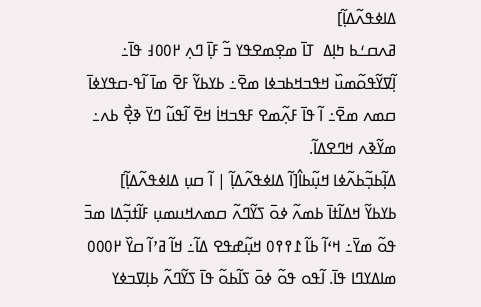ߡߊߦߟߍ߬ߡߊ߲߬]
ߥߍߛߑߕ ߤߊ߲ߡ  ߠߊ߫ ߘߐ߲ߘߐߟߌ ߏ߬ ߓߊ߲߫ ߣߍ߲ ߂߀߀߃ ߟߊ߫߸ ߊ߲߬ߜߌ߬ߟߋ߬ߘߎ߰ ߞߟߏߞߕߏߦߊ ߘߐ߫߸ ߕߌߕߌ߬ ߓߐ߫ ߘߊ߫ ߊ߬ߟ-ߛߟߌߦߊ߫ ߛߘߍ ߘߐ߫߸ ߊ߬ ߟߊ߫ ߓߍ߲߬ߘߐ ߓߟߏߞߊ߭ ߞߐ߫ ߊ߬ߟߎ߬ ߣߌ߫ ߢߐ߲߯ ߕߍ߸ ߘߌ߬ߢߍ ߞߣߐߡߊ߬.
ߡߊ߲߬ߕߏ߲߬ߕߍ߬ߦߊ ߞߎ߲߬ߕߊ߮[ߊ߬ ߡߊߦߟߍ߬ߡߊ߲߬ | ߊ߬ ߛߎ߲ ߡߊߦߟߍ߬ߡߊ߲߬]
ߕߌߕߌ߬ ߞߡߊ߬ߙߊ߫ ߕߘߍ߬ ߦߋ߫ ߖߌ߬ߣߍ߬ ߛߘߍߞߎߘߎ߲ ߓߊ߬ߙߏ߲߬ߡߊ ߘߏ߫ ߟߋ߬ ߘߌ߫߸ ߞߵߊ߬ ߕߊ߬ ߁߉߉߀ ߞߎ߲߬ߝߟߐ ߡߊ߬߸ ߞߊ߬ ߥߴߊ߬ ߛߌ߰ ߂߀߀߀ ߘߊߡߌߣߊ ߟߊ߫. ߊ߬ߟߋ ߟߋ߬ ߦߋ߫ ߖߊ߬ߕߋ߬ ߟߊ߫ ߖߌ߬ߣߍ߬ ߕߊ߲ߜߏߦߌ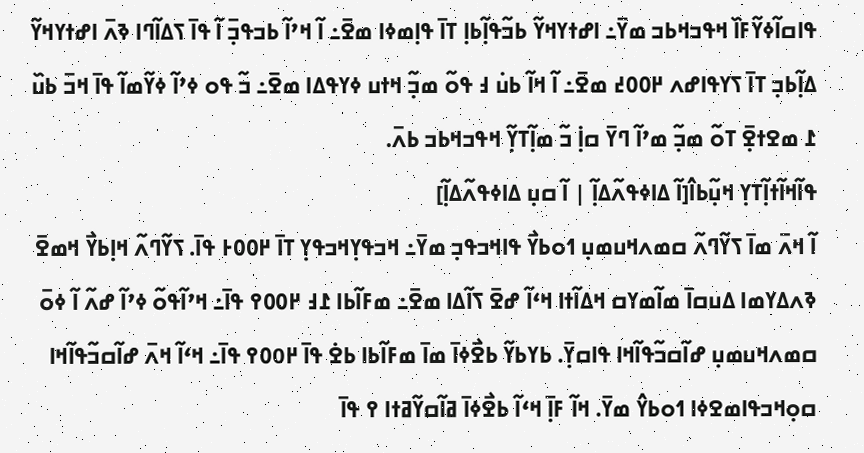ߟߊߛߊ߬ߦߌ߬ߓߊ߰ ߞߟߏߞߕߏ ߘߌ߫߸ ߊߝߙߌߞߌ߬ ߕߏ߬ߟߊ߲߬ߕߊ߲ ߠߊ߫ ߟߊ߲ߘߦߊ ߘߐ߫߸ ߊ߬ ߞߴߊ߬ ߕߏߟߏ߲߫ ߊ߬ ߟߊ߫ ߖߡߊ߬ߣߊ ߢߍ߫ ߊߝߙߌߞߌ߬ ߡߊ߲߬ߕߏ߲ ߠߊ߫ ߖߌߟߊߝߍ ߂߀߀߄ ߘߐ߫߸ ߊ߬ ߞߊ߬ ߕߎ߭ ߃ ߟߋ߬ ߘߏ߲߬ ߞߙߎ ߦߌߟߡߊ ߘߐ߫߸ ߏ߬ ߟߋ ߦߴߊ߬ ߦߌ߬ߘߊ߬ ߟߊ߫ ߞߏ߫ ߕߎ߰ ߁ ߘߐߙߐ߲߫ ߠߋ߬ ߘߏ߲߬ ߘߴߊ߬ ߣߌ߫ ߛߊ߲߭ ߏ߬ ߘߊ߲߬ߠߌ߲߬ ߞߟߏߞߕߏ ߕߍ߫.
ߟߊ߬ߞߊ߬ߙߊ߲߬ߠߌ߲ ߞߎ߲߬ߕߊ߮[ߊ߬ ߡߊߦߟߍ߬ߡߊ߲߬ | ߊ߬ ߛߎ߲ ߡߊߦߟߍ߬ߡߊ߲߬]
ߊ߬ ߞߍ߫ ߘߊ߫ ߖߌ߬ߣߍ߬ ߛߘߍߞߎߘߎ߲ ߗߋߕߌ߯ ߟߊߞߏߟߏ߲ ߘߌ߫߸ ߞߏߟߌ߲ߞߏߟߌ߲ ߠߊ߫ ߂߀߀߅ ߟߊ߫. ߖߌ߬ߣߍ߬ ߞߊ߲ߕߌ߯ ߞߘߐ߫ ߢߍߡߌߘߊ ߡߎߛߊ߫ ߘߊ߬ߘߌߛ ߞߡߊ߬ߙߊ ߞߵߊ߬ ߝߐ߫ ߖߊ߬ߡߊ ߘߐ߫߸ ߘߓߊ߬ߕߊ ߁߃ ߂߀߀߉ ߟߊ߫߸ ߞߴߊ߬ߟߋ߬ ߦߴߊ߬ ߝߍ߬ ߊ߬ ߦߋ߫ ߛߘߍߞߎߘߎ߲ ߝߊ߬ߛߏ߬ߟߊ߬ߞߊ ߟߊߛߌ߲߫. ߕߌߕߌ߬ ߕߐ߯ߦߊ߫ ߘߊ߫ ߘߓߊ߬ߕߊ ߕߐ߭ ߟߊ߫ ߂0߀߉ ߟߊ߫߸ ߞߵߊ߬ ߞߍ߫ ߝߊ߬ߛߏ߬ߟߊ߬ߞߊ ߛߋ߲ߞߏߟߊߘߐߦߊ ߗߋߕߌ߮ ߘߌ߫. ߞߊ߬ ߓߊ߲߫ ߞߵߊ߬ ߕߐ߯ߦߊ߫ ߥߊ߬ߛߌ߬ߥߙߊ ߉ ߟߊ߫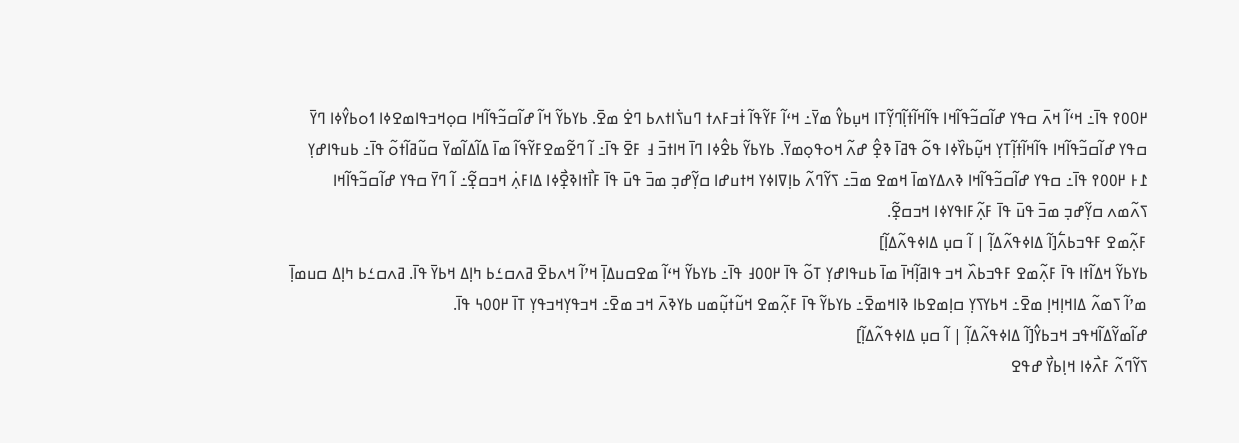߂0߀߉ ߟߊ߫߸ ߞߵߊ߬ ߞߍ߫ ߛߟߌ ߝߊ߬ߛߏ߬ߟߊ߬ߞߊ ߟߊ߬ߞߊ߬ߙߊ߲߬ߣߌ߲߬ߠߊ ߞߎ߲ߕߌ߮ ߘߌ߫߸ ߞߵߊ߬ ߓߌ߬ߟߊ߬ ߙ߭ߏߓߍߙ ߣߎߖ߭ߊߙߍߕ ߣߐ߭ ߘߐ߫. ߕߌߕߌ߬ ߞߊ߬ ߝߊ߬ߛߏ߬ߟߊ߬ߞߊ ߛߋ߲ߞߏߟߊߘߐߦߊ ߗߋߕߌ߮ߦߊ ߣߌ߫ ߛߟߌ ߝߊ߬ߛߏ߬ߟߊ߬ߞߊ ߟߊ߬ߞߊ߬ߙߊ߲߬ߠߌ߲ ߞߎ߲߬ߕߌ߰ߦߊ ߟߋ߬ ߟߥߊ߫ ߢߐ߲߮ ߝߍ߬ ߞߋߟߋ߲ߘߌ߫. ߕߌߕߌ߬ ߕߐ߮ߦߊ ߣߊ߫ ߞߊߙߏ߫ ߃ ߓߐ߫ ߟߊ߫߸ ߊ߬ ߣߐ߬ߘߐߓߌ߬ߟߊ߬ ߘߊ߫ ߡߊ߬ߡߊ߬ߘߌ߫ ߛߎ߬ߥߊ߬ߙߋ߬ ߟߊ߫߸ ߕߎߟߊߝߌ߲ ߁߅ ߂߀߀߉ ߟߊ߫߸ ߛߟߌ ߝߊ߬ߛߏ߬ߟߊ߬ߞߊ ߢߍߡߌߘߊ߫ ߞߘߐ ߘߏ߫߸ ߖߌ߬ߣߍ߬ ߕߊ߲ߜߊߦߌ ߞߙߎߝߊ ߛߌ߲߬ߝߏ߲ ߘߏ߫ ߟߎ߫ ߟߊ߫ ߓߊ߯ߙߊߢߐ߲߯ߦߊ ߡߊߓߍ߲߭ ߞߏߛߐ߲߬߸ ߊ߬ ߣߌ߫ ߛߟߌ ߝߊ߬ߛߏ߬ߟߊ߬ߞߊ ߖߍ߬ߘߍ ߛߌ߲߬ߝߏ߲ ߘߏ߫ ߟߎ߫ ߟߊ߫ ߓߍ߲߬ߓߊߟߌߦߊ ߞߏߛߐ߲߬.
ߓߍ߲߬ߘߐ ߓߟߏߕߍ߱[ߊ߬ ߡߊߦߟߍ߬ߡߊ߲߬ | ߊ߬ ߛߎ߲ ߡߊߦߟߍ߬ߡߊ߲߬]
ߕߌߕߌ߬ ߞߡߊ߬ߙߊ ߟߊ߫ ߓߍ߲߬ߘߐ ߓߟߏߕߍ߰ ߞߏ ߟߊߥߊ߲߬ߞߊ߫ ߘߊ߫ ߕߎߟߊߝߌ߲ ߠߋ߬ ߟߊ߫ ߂߀߀߃ ߟߊ߫߸ ߕߌߕߌ߬ ߞߵߊ߬ ߘߐߛߎߡߊ߲߫ ߞߴߊ߬ ߞߍߕߐ߫ ߥߍߛߑߕ ߤߊ߲ߡ ߞߕߌ߫ ߟߊ߫. ߥߍߛߑߕ ߤߊ߲ߡ ߛߎߘߊ߲߫ ߘߴߊ߬ ߖߘߍ߬ ߡߊߞߊ߲ߞߊ߲ ߘߐ߫߸ ߞߕߌߖߌ߲ ߛߊ߲ߘߐߕߊ ߢߊߞߘߐ߫߸ ߕߌߕߌ߬ ߟߊ߫ ߓߍ߲߬ߘߐ ߞߎ߬ߙߎ߲߬ߘߎ ߕߌߢߍ߫ ߞߏ ߘߐ߫߸ ߞߏߟߌ߲ߞߏߟߌ߲ ߠߊ߫ ߂߀߀߆ ߟߊ߫.
ߝߊ߬ߘߌ߬ߡߊ߬ߞߟߏ ߞߏߕߌ߮[ߊ߬ ߡߊߦߟߍ߬ߡߊ߲߬ | ߊ߬ ߛߎ߲ ߡߊߦߟߍ߬ߡߊ߲߬]
ߖߌ߬ߣߍ߬ ߓߍ߯ߦߊ ߞߊ߲ߕߌ߯ ߝߟߐ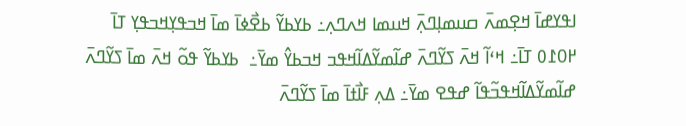ߊߟߌߝߊ߫ ߞߐ߲ߘߍ߫ ߛߎߘߊ߲ߣߍ߲߫ ߞߎߘߊ ߞߍߣߍ߲߸ ߕߌߕߌ߬ ߕߐ߯ߦߊ߫ ߘߊ߫ ߞߏߟߌ߲ߞߏߟߌ߲ ߠߊ߫ ߂0߁߀ ߠߊ߫߸ ߞߵߊ߬ ߞߍ߫ ߖߌ߬ߣߍ߫ ߝߊ߬ߘߌ߬ߡߊ߬ߞߟߏ ߞߏߕߌ߮ ߘߌ߫߸  ߕߌߕߌ߬ ߟߋ߬ ߞߍ߫ ߘߊ߫ ߖߌ߬ߣߍ߫ ߝߊ߬ߘߌ߬ߡߊ߬ߞߟߏ߬ߟߊ߬ ߝߟߐ ߘߌ߫߸ ߡߍ߲ ߓߊ߯ߙߊ߫ ߘߊ߫ ߖߌ߬ߣߍ߫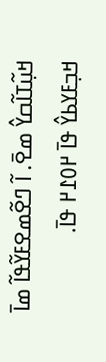ߞߎ߲߬ߠߊ߬ߛߌ߮ ߘߐ߫. ߊ߬ ߣߐ߬ߘߐߓߌ߬ߟߊ߬ ߘߊ߫ ߞߏ߲ߓߌߕߌ߮ ߟߊ߫ ߂߀߁߂ ߟߊ߫.